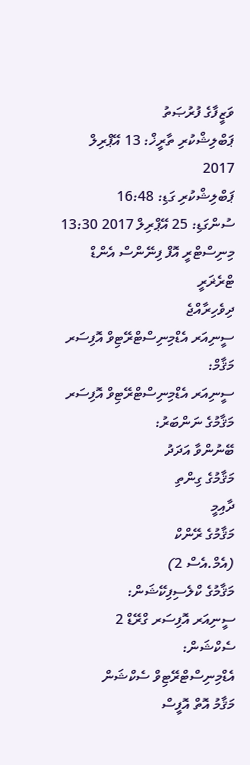ވަޒީފާގެ ފުރުޞަތު
ޕަބްލިޝްކުރި ތާރީޚް: 13 އޭޕްރިލް 2017
ޕަބްލިޝްކުރި ގަޑި: 16:48
ސުންގަޑި: 25 އޭޕްރިލް 2017 13:30
މިނިސްޓްރީ އޮފް ފިނޭންސް އެންޑް ޓްރެޜަރީ
ދިވެހިރާއްޖެ
ސީނިއަރ އެޑްމިނިސްޓްރޭޓިވް އޮފިސަރ
މަޤާމް:
ސީނިއަރ އެޑްމިނިސްޓްރޭޓިވް އޮފިސަރ
މަޤާމުގެ ނަންބަރު:
ބޭނުންވާ އަދަދު
މަޤާމުގެ ގިންތި
ދާއިމީ
މަޤާމުގެ ރޭންކް
(އެމް.އެސް 2)
މަޤާމުގެ ކްލެސިފިކޭޝަން:
ސީނިއަރ އޮފިސަރ ގްރޭޑް 2
ސެކްޝަން:
އެޑްމިނިސްޓްރޭޓިވް ސެކްޝަން
މަޤާމު އޮތް އޮފީސް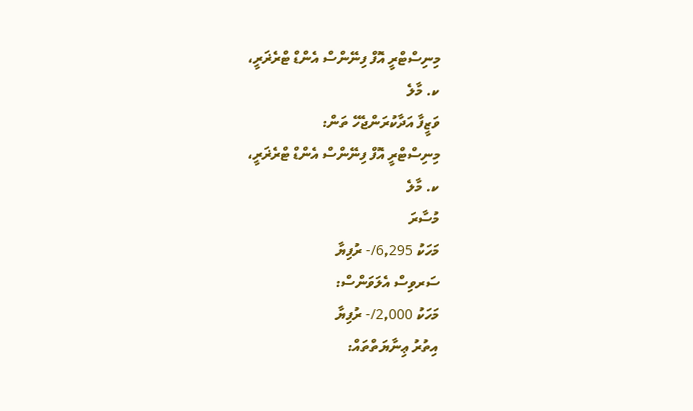މިނިސްޓްރީ އޮފް ފިނޭންސް އެންޑް ޓްރެޜަރީ،
ކ. މާލެ
ވަޒީފާ އަދާކުރަންޖެހޭ ތަން:
މިނިސްޓްރީ އޮފް ފިނޭންސް އެންޑް ޓްރެޜަރީ،
ކ. މާލެ
މުސާރަ
މަހަކު 6,295/- ރުފިޔާ
ސަރވިސް އެލަވަންސް:
މަހަކު 2,000/- ރުފިޔާ
އިތުރު ޢިނާޔަތްތައް: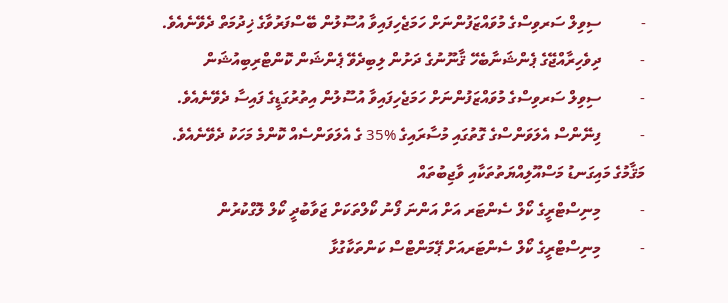-          ސިވިލް ސަރވިސްގެ މުވައްޒަފުންނަށް ހަމަޖެހިފައިވާ އުސޫލުން ބޭސްފަރުވާގެ ޚިދުމަތް ދެވޭނެއެވެ.
-          ދިވެހިރާއްޖޭގެ ޕެންޝަނާބެހޭ ޤާނޫނުގެ ދަށުން ލިބިދެވޭ ޕެންޝަން ކޮންޓްރިބިއުޝަން
-          ސިވިލް ސަރވިސްގެ މުވައްޒަފުންނަށް ހަމަޖެހިފައިވާ އުސޫލުން އިތުރުގަޑީގެ ފައިސާ ދެވޭނެއެވެ.
-          ފިނޭންސް އެލަވަންސްގެ ގޮތުގައި މުސާރައިގެ %35 ގެ އެލަވަންސެއް ކޮންމެ މަހަކު ދެވޭނެއެވެ.
މަޤާމުގެ މައިގަނޑު މަސްއޫލިއްޔަތުތަކާއި ވާޖިބުތައް
-          މިނިސްޓްރީގެ ކޯލް ސެންޓަރ އަށް އަންނަ ފޯނު ކޯލްތަކަށް ޖަވާބުދީ ކޯލް ލޮގްކުރުން
-          މިނިސްޓްރީގެ ކޯލް ސެންޓަރއަށް ޕޭމަންޓްސް ކަންތަކާގުޅާ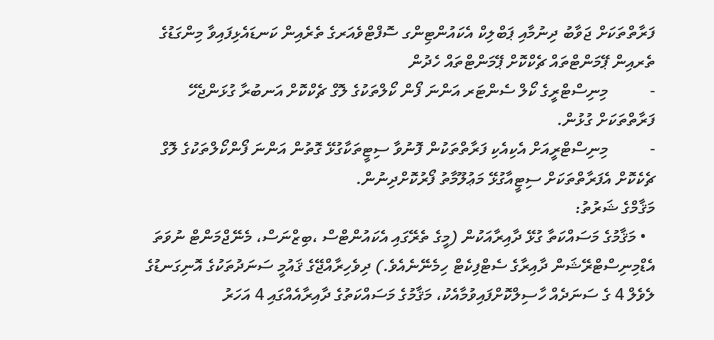ފަރާތްތަކަށް ޖަވާބު ދިނުމާއި ޕަބްލިކް އެކައުންޓިންގ ސޮފްޓްވެއަރގެ ތެރެއިން ކަނޑައެޅިފައިވާ މިންގަޑުގެ ތެރއިން ޕޭމަންޓްތައް ޗެކްކޮށް ޕޭމަންޓްތައް ހެދުން
-          މިނިސްޓްރީގެ ކޯލް ސެންޓަރ އަންނަ ފޯން ކޯލްތަކުގެ ލޮގް ޗެކްކޮށް އަނބުރާ ގުޅަންޖެހޭ ފަރާތްތަކަށް ގުޅުން.
-          މިނިސްޓްރީއަށް އެކިއެކި ފަރާތްތަކުން ފޮނުވާ ސިޓީތަކާގުޅޭ ގޮތުން އަންނަ ފޯންކޯލްތަކުގެ ލޮގް ޗެކެކޮށް އެފަރާތްތަކަށް ސިޓީއާގުޅޭ މަޢުލޫމާތު ފޯރުކޮށްދިނުން.
މަޤާމްގެ ޝަރުތު:
  • މަޤާމުގެ މަސައްކަތާ ގުޅޭ ދާއިރާއަކުން (މީގެ ތެރޭގައި އެކައުންޓްސް ،ބިޒްނަސް، މެނޭޖްމަންޓް ނުވަތަ އެޑްމިނިސްޓްރޭޝަން ދާއިރާގެ ސެޓްފިކެޓް ހިމެނޭނެއެވެ.) ދިވެހިރާއްޖޭގެ ޤައުމީ ސަނަދުތަކުގެ އޮނިގަނޑުގެ ލެވެލް 4 ގެ ސަނަދެއް ހާސިލްކޮށްފައިވުމާއެކު، މަޤާމުގެ މަސައްކަތުގެ ދާއިރާއެއްގައި 4 އަހަރު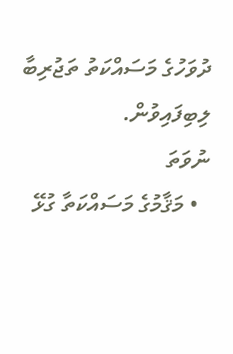ދުވަހުގެ މަސައްކަތު ތަޖުރިބާ ލިބިފައިވުން.
ނުވަތަ
  • މަޤާމުގެ މަސައްކަތާ ގުޅޭ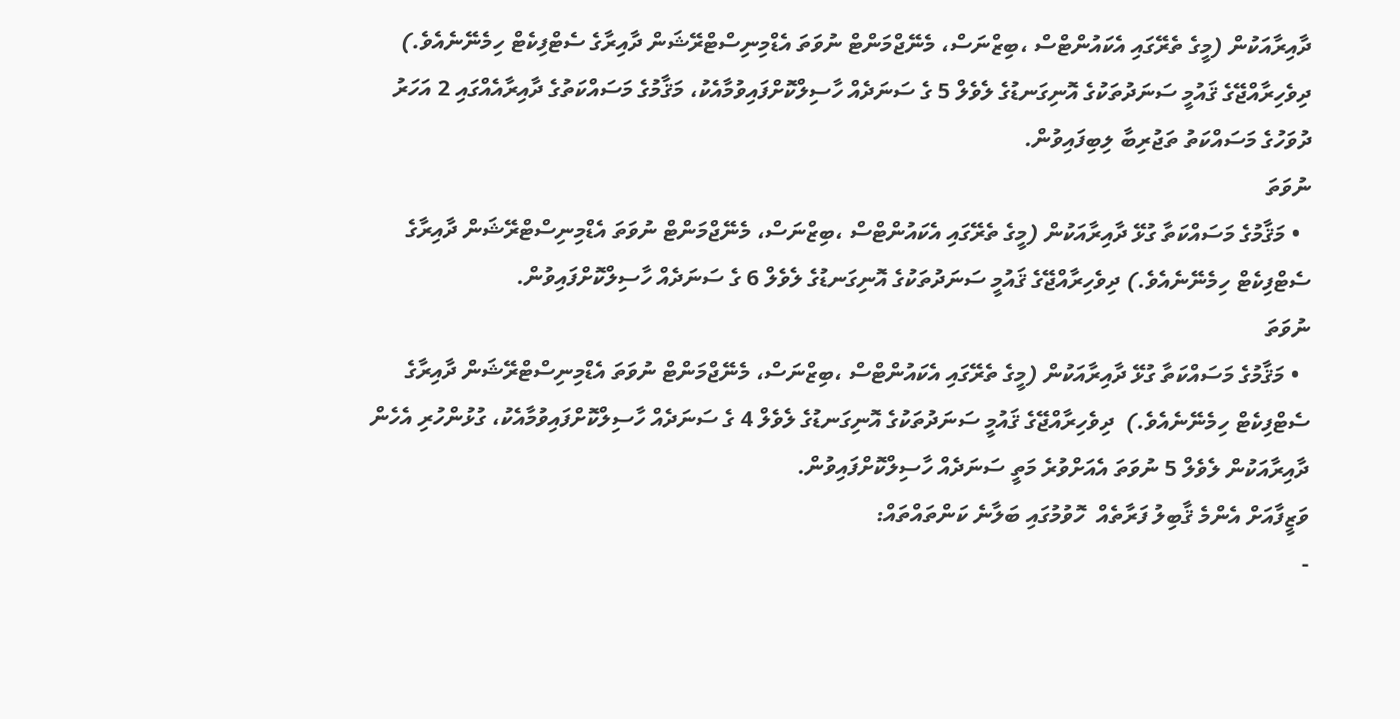ދާއިރާއަކުން (މީގެ ތެރޭގައި އެކައުންޓްސް ،ބިޒްނަސް، މެނޭޖްމަންޓް ނުވަތަ އެޑްމިނިސްޓްރޭޝަން ދާއިރާގެ ސެޓްފިކެޓް ހިމެނޭނެއެވެ.) ދިވެހިރާއްޖޭގެ ޤައުމީ ސަނަދުތަކުގެ އޮނިގަނޑުގެ ލެވެލް 5 ގެ ސަނަދެއް ހާސިލްކޮށްފައިވުމާއެކު، މަޤާމުގެ މަސައްކަތުގެ ދާއިރާއެއްގައި 2 އަހަރު ދުވަހުގެ މަސައްކަތު ތަޖުރިބާ ލިބިފައިވުން.
ނުވަތަ
  • މަޤާމުގެ މަސައްކަތާ ގުޅޭ ދާއިރާއަކުން (މީގެ ތެރޭގައި އެކައުންޓްސް ،ބިޒްނަސް، މެނޭޖްމަންޓް ނުވަތަ އެޑްމިނިސްޓްރޭޝަން ދާއިރާގެ ސެޓްފިކެޓް ހިމެނޭނެއެވެ.) ދިވެހިރާއްޖޭގެ ޤައުމީ ސަނަދުތަކުގެ އޮނިގަނޑުގެ ލެވެލް 6 ގެ ސަނަދެއް ހާސިލްކޮށްފައިވުން.
ނުވަތަ
  • މަޤާމުގެ މަސައްކަތާ ގުޅޭ ދާއިރާއަކުން (މީގެ ތެރޭގައި އެކައުންޓްސް ،ބިޒްނަސް، މެނޭޖްމަންޓް ނުވަތަ އެޑްމިނިސްޓްރޭޝަން ދާއިރާގެ ސެޓްފިކެޓް ހިމެނޭނެއެވެ.)  ދިވެހިރާއްޖޭގެ ޤައުމީ ސަނަދުތަކުގެ އޮނިގަނޑުގެ ލެވެލް 4 ގެ ސަނަދެއް ހާސިލްކޮށްފައިވުމާއެކު، ގުޅުންހުރި އެހެން ދާއިރާއަކުން ލެވެލް 5 ނުވަތަ އެއަށްވުރެ މަތީ ސަނަދެއް ހާސިލްކޮށްފައިވުން.
ވަޒީފާއަށް އެންމެ ޤާބިލު ފަރާތެއް  ހޮވުމުގައި ބަލާނެ ކަންތައްތައް:
-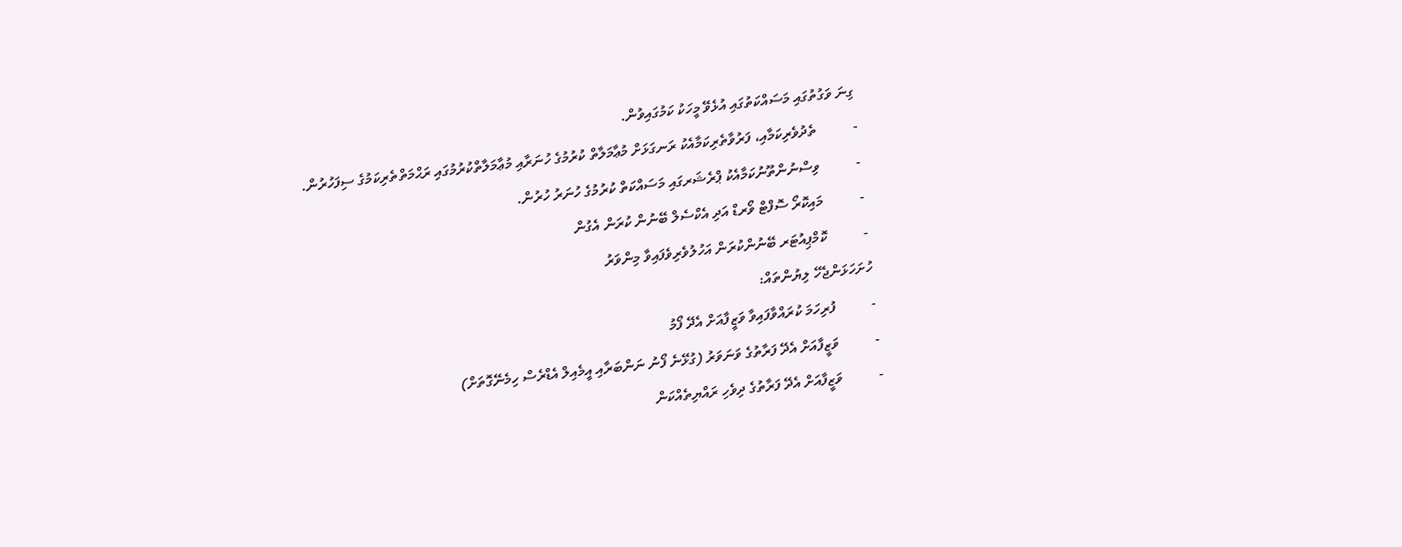ގިނަ ވަގުތުގައި މަސައްކަތުގައި އުޅެވޭ މީހަކު ކަމުގައިވުން.
-          ތެދުވެރިކަމާއި، ފަރުވާތެރިކަމާއެކު ރަނގަޅަށް މުޢާމަލާތް ކުރުމުގެ ހުނަރާއި މުޢާމަލާތްކުރުމުގައި ރަޙްމަތްތެރިކަމުގެ ސިފަހުރުން.
-          ވިސްނުންތޫނުކަމާއެކު ޕްރެޝަރގައި މަސައްކަތް ކުރުމުގެ ހުނަރު ހުރުން.
-          މައިކޮރޯ ސޮފްޓް ވޯރޑް އަދި އެކްސެލް ބޭނުން ކުރަން އެގުން
-          ކޮމްޕިއުޓަރ ބޭނުންކުރަން އަހުލުވެރިވެފައިވާ މިންވަރު
ހުށަހަޅަންޖެހޭ ލިޔުންތައް:
-          ފުރިހަމަ ކުރައްވާފައިވާ ވަޒީފާއަށް އެދޭ ފޯމު
-          ވަޒީފާއަށް އެދޭ ފަރާތުގެ ވަނަވަރު (ގުޅޭނެ ފޯނު ނަންބަރާއި އީމެއިލް އެޑްރެސް ހިމެނޭގޮތަށް)
-          ވަޒީފާއަށް އެދޭ ފަރާތުގެ ދިވެހި ރައްޔިތެއްކަން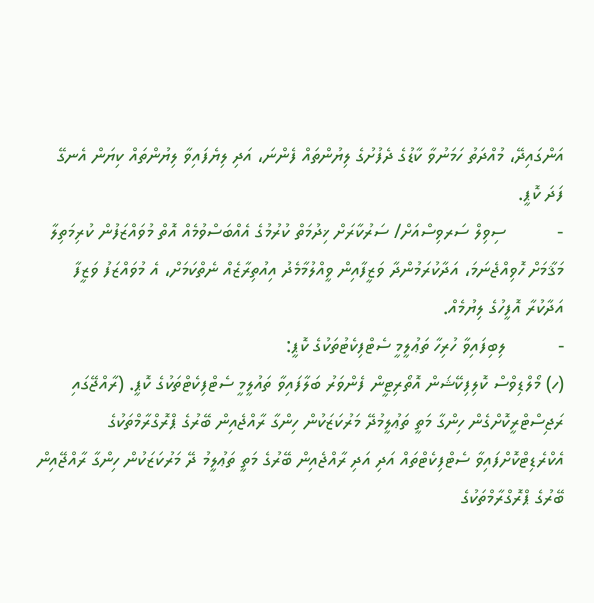އަންގައިދޭ، މުއްދަތު ހަމަނުވާ ކާޑުގެ ދެފުށުގެ ލިޔުންތައް ފެންނަ، އަދި ލިޔެފައިވާ ލިޔުންތައް ކިޔަން އެނގޭ ފަދަ ކޮޕީ.
-          ސިވިލް ސަރވިސްއަށް/ ސަރުކާރަށް ޚިދުމަތް ކުރުމުގެ އެއްބަސްވުމެއް އޮތް މުވައްޒަފުން ކުރިމަތިލާ މަޤާމަށް ހޮވިއްޖެނަމަ، އަދާކުރަމުންދާ ވަޒީފާއިން ވީއްލުމާމެދު އިއުތިރާޒެއް ނެތްކަމަށް، އެ މުވައްޒަފު ވަޒީފާ އަދާކުރާ އޮފީހުގެ ލިޔުމެއް.
-          ލިބިފައިވާ ހުރިހާ ތަޢުލީމީ ސެޓްފިކެޓުތަކުގެ ކޮޕީ:
(ހ) މޯލްޑިވްސް ކޮލިފިކޭޝަން އޮތޯރިޓީން ފެންވަރު ބަލާފައިވާ ތައުލީމީ ސެޓްފިކެޓްތަކުގެ ކޮޕީ. (ރާއްޖޭގައި ރަޖިސްޓްރީކޮށްގެން ހިންގާ މަތީ ތަޢުލީމުދޭ މަރުކަޒަކުން ހިންގާ ރާއްޖެއިން ބޭރުގެ ޕްރޮގްރާމްތަކުގެ އެކްރެޑިޓްކޮށްފައިވާ ސެޓްފިކެޓްތައް އަދި އަދި ރާއްޖެއިން ބޭރުގެ މަތީ ތަޢުލީމު ދޭ މަރުކަޒަކުން ހިންގާ ރާއްޖޭއިން ބޭރުގެ ޕްރޮގްރާމްތަކުގެ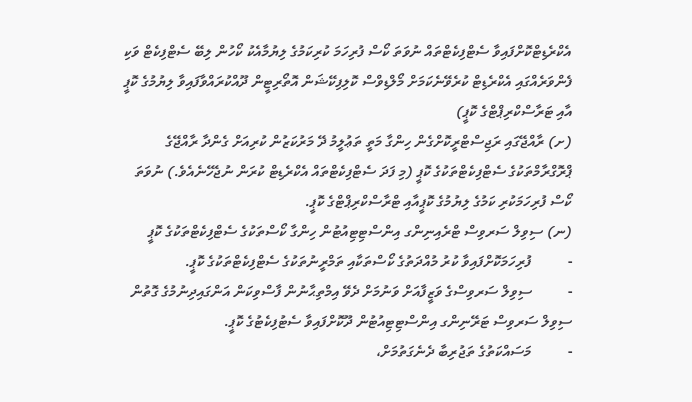އެކްރެޑިޓްކޮށްފައިވާ ސެޓްފިކެޓްތައް ނުވަތަ ކޯސް ފުރިހަމަ ކުރިކަމުގެ ލިޔުމާއެކު ކޯހުން ލިބޭ ސެޓްފިކެޓް ވަކި ފެންވަރެއްގައި އެކްރެޑިޓް ކުރެވޭނެކަމަށް މޯލްޑިވްސް ކޮލިފިކޭޝަން އޮތޯރިޓީން ދޫއްކުރައްވާފައިވާ ލިޔުމުގެ ކޮޕީ އާއި ޓަރާސްކްރިޕްޓްގެ ކޮޕީ)
(ށ) ރާއްޖޭގައި ރަޖިސްޓްރީކޮށްގެން ހިންގާ މަތީ ތަޢުލީމު ދޭ މަރުކަޒުން ކުރިއަށް ގެންދާ ރާއްޖޭގެ ޕްރޮގްރާމްތަކުގެ ސެޓްފިކެޓްތަކުގެ ކޮޕީ (މި ފަދަ ސެޓްފިކެޓްތައް އެކްރެޑިޓް ކުރަން ނުޖެހޭނެއެވެ.) ނުވަތަ ކޯސް ފުރިހަމަކުރި ކަމުގެ ލިޔުމުގެ ކޮޕީއާއި ޓްރާސްކްރިޕްޓްގެ ކޮޕީ.
(ނ) ސިވިލް ސަރވިސް ޓްރެއިނިންގ އިންސްޓިޓިއުޓުން ހިންގާ ކޯސްތަކުގެ ސެޓްފިކެޓްތަކުގެ ކޮޕީ
-          ފުރިހަމަކޮށްފައިވާ ކުރު މުއްދަތުގެ ކޯސްތަކާއި ތަމްރީނުތަކުގެ ސެޓްފިކެޓްތަކުގެ ކޮޕީ.
-          ސިވިލް ސަރވިސްގެ ވަޒީފާއަށް ވަނުމަށް ދެވޭ އިމްތިޙާނުން ފާސްވިކަން އަންގައިދިނުމުގެ ގޮތުން ސިވިލް ސަރވިސް ޓަރޭނިންގ އިންސްޓިޓިއުޓުން ދޫކޮށްފައިވާ ސެޓުފިކެޓުގެ ކޮޕީ.
-          މަސައްކަތުގެ ތަޖުރިބާ ދެނެގަތުމަށް،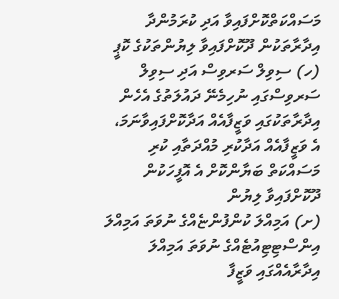މަސައްކަތްކޮށްފައިވާ އަދި ކުރަމުންދާ އިދާރާތަކުން ދޫކޮށްފައިވާ ލިޔުންތަކުގެ ކޮޕީ
(ހ) ސިވިލް ސަރވިސް އަދި ސިވިލް ސަރވިސްގައި ނުހިމެނޭ ދައުލަތުގެ އެހެން އިދާރާތަކުގައި ވަޒީފާއެއް އަދާކޮށްފައިވާނަމަ، އެ ވަޒީފާއެއް އަދާކުރި މުއްދަތާއި ކުރި މަސައްކަތް ބަޔާންކޮށް އެ އޮފީހަކުން ދޫކޮށްފައިވާ ލިޔުން
(ށ) އަމިއްލަ ކުންފުންޏެއްގެ ނުވަތަ އަމިއްލަ އިންސްޓިޓިއުޓެއްގެ ނުވަތަ އަމިއްލަ އިދާރާއެއްގައި ވަޒީފާ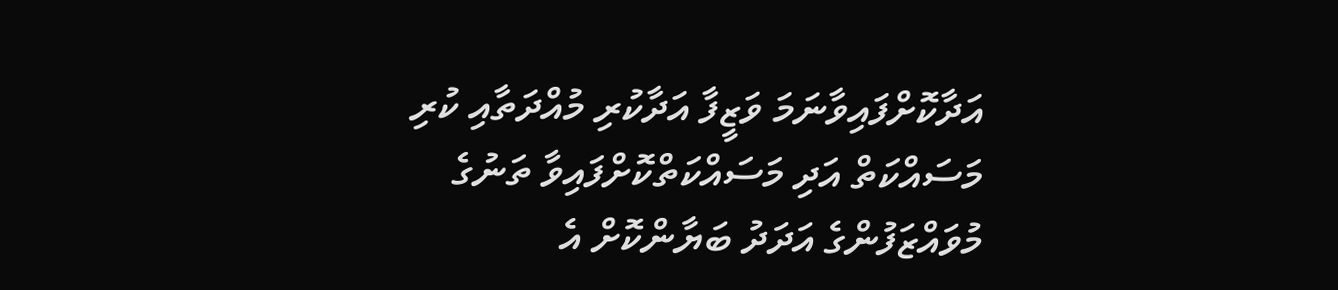އަދާކޮށްފައިވާނަމަ ވަޒީފާ އަދާކުރި މުއްދަތާއި ކުރި މަސައްކަތް އަދި މަސައްކަތްކޮށްފައިވާ ތަނުގެ މުވައްޒަފުންގެ އަދަދު ބަޔާންކޮށް އެ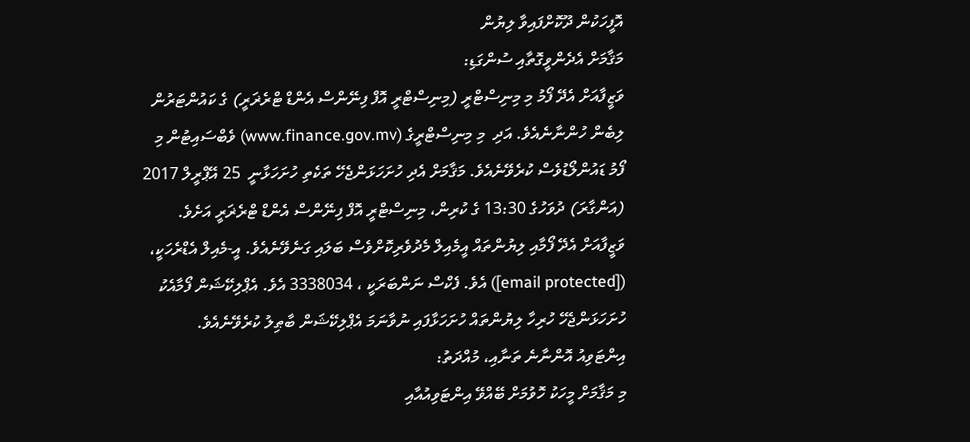އޮފީހަކުން ދޫކޮށްފައިވާ ލިޔުން
މަޤާމަށް އެދެންވީގޮތާއި ސުންގަޑި:
ވަޒީފާއަށް އެދޭ ފޯމު މި މިނިސްޓްރީ (މިނިސްޓްރީ އޮފް ފިނޭންސް އެންޑް ޓްރެޜަރީ) ގެ ކައުންޓަރުން ލިބެން ހުންނާނެއެވެ. އަދި  މި މިނިސްޓްރީގެ (www.finance.gov.mv) ވެބްސައިޓުން މި ފޯމު ޑައުންލޯޑުވެސް ކުރެވޭނެއެވެ. މަޤާމަށް އެދި ހުށަހަޅަންޖެހޭ ތަކެތި ހުށަހަޅާނީ  25 އޭޕްރީލް 2017 (އަންގާރަ) ދުވަހުގެ 13:30 ގެ ކުރިން، މިނިސްޓްރީ އޮފް ފިނޭންސް އެންޑް ޓްރެޜަރީ އަށެވެ. ވަޒީފާއަށް އެދޭ ފޯމާއި ލިޔުންތައް އީމެއިލް މެދުވެރިކޮށްވެސް ބަލައި ގަނެވޭނެއެވެ. އީ-މެއިލް އެޑްރެހަކީ، ([email protected]) އެވެ. ފެކްސް ނަންބަރަކީ ، 3338034 އެވެ. އެޕްލިކޭޝަން ފޯމާއެކު ހުށަހަޅަންޖެހޭ ހުރިހާ ލިޔުންތައް ހުށަހަޅާފައި ނުވާނަމަ އެޕްލިކޭޝަން ބާޠިލު ކުރެވޭނެއެވެ.
އިންޓަވިއު އޮންނާނެ ތަނާއި، މުއްދަތު:
މި މަޤާމަށް މީހަކު ހޮވުމަށް ބޭއްވޭ އިންޓަވިއުއާއި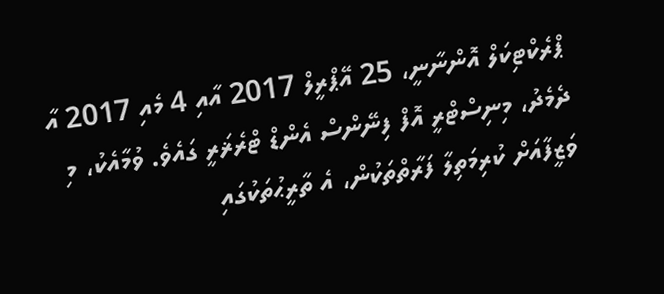ޕްރެކްޓިކަލް އޮންނާނީ، 25 އޭޕްރީލް 2017 އާއި 4 މެއި 2017 އާ ދެމެދު، މިނިސްޓްރީ އޮފް ފިނޭންސް އެންޑް ޓްރެޜަރީ ގައެވެ. ވުމާއެކު، މި ވަޒީފާއަށް ކުރިމަތިލާ ފަރާތްތަކުން، އެ ތާރީޙުތަކުގައި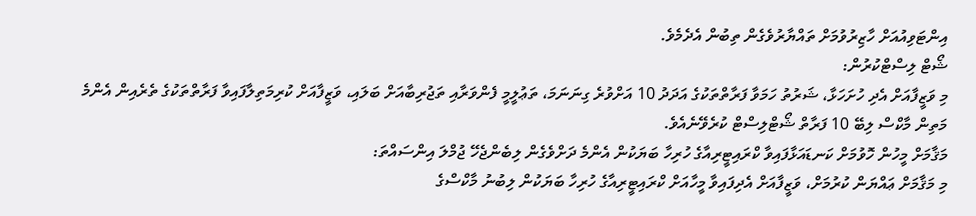އިންޓަވިއުއަށް ހާޒިރުވުމަށް ތައްޔާރުވެގެން ތިބުން އެދެމެވެ.
ޝޯޓް ލިސްޓްކުރުން:
މި ވަޒީފާއަށް އެދި ހުށަހަޅާ، ޝަރުތު ހަމަވާ ފަރާތްތަކުގެ އަދަދު 10 އަށްވުރެ ގިނަނަމަ، ތަޢުލީމީ ފެންވަރާއި ތަޖުރިބާއަށް ބަލައި، ވަޒީފާއަށް ކުރިމަތިލާފައިވާ ފަރާތްތަކުގެ ތެރެއިން އެންމެ މަތިން މާކްސް ލިބޭ 10 ފަރާތް ޝޯޓްލިސްޓް ކުރެވޭނެއެވެ.
މަޤާމަށް މީހުން ހޮވުމަށް ކަނޑައަޅާފައިވާ ކްރައިޓީރިއާގެ ހުރިހާ ބަޔަކުން އެންމެ ދަށްވެގެން ލިބެންޖެހޭ ޖުމްލަ އިންސައްތަ:
މި މަޤާމަށް ޢައްޔަން ކުރުމަށް، ވަޒީފާއަށް އެދިފައިވާ މީހާއަށް ކްރައިޓީރިއާގެ ހުރިހާ ބަޔަކުން ލިބުނު މާކްސްގެ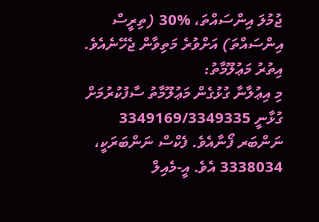ޖުމުލަ އިންސައްތަ، %30 (ތިރީސް އިންސައްތަ) އަށްވުރެ މަތިވާން ޖެހޭނެއެވެ.
އިތުރު މަޢުލޫމާތު:
މި އިޢުލާނާ ގުޅުގެން މަޢުލޫމާތު ސާފުކުރުމަށް ގުޅާނީ 3349169/3349335 ނަންބަރ ފޯނާއެވެ. ފެކްސް ނަންބަރަކީ، 3338034 އެވެ. އީ-މެއިލް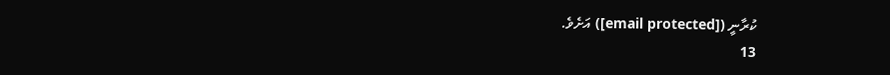ކުރާނީ ([email protected]) އަށެވެ.
13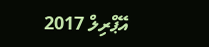އޭޕްރިލް 2017